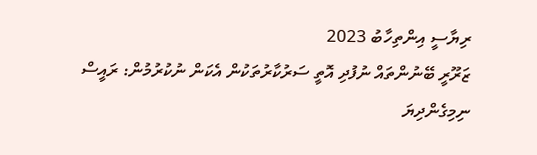ރިޔާސީ އިންތިހާބު 2023
ޒަރޫރީ ބޭނުންތައް ނުފުދި އޮތީ ސަރުކާރުތަކުން އެކަން ނުކުރުމުން: ރައީސް
ނިމިގެންދިޔަ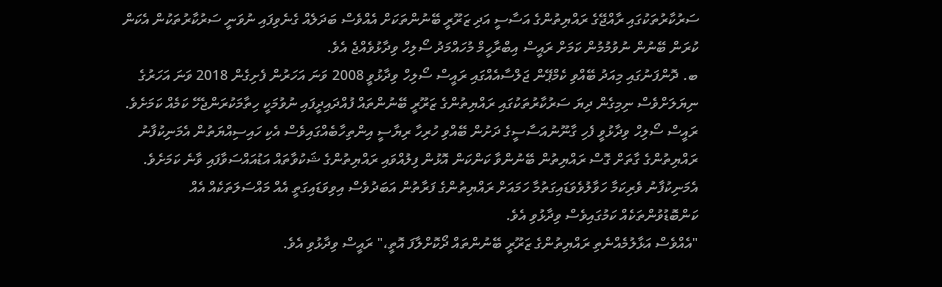ސަރުކާރުތަކުގައި ރާއްޖޭގެ ރައްޔިތުންގެ އަސާސީ އަދި ޒަރޫރީ ބޭނުންތަކަށް އެއްވެސް ބަދަލެއް ގެނެވިފައި ނުވަނީ ސަރުކާރުތަކުން އެކަން ކުރަން ބޭނުން ނުވުމުމުން ކަމަށް ރައީސް އިބްރާހީމް މުހައްމަދު ސޯލިހް ވިދާޅުވެއްޖެ އެވެ.
ބ. ދޮންފަނުގައި މިއަދު ބޭއްވި ކެމްޕޭން ޖަލްސާއެއްގައި ރައީސް ސޯލިހް ވިދާޅުވީ 2008 ވަނަ އަހަރުން ފެށިގެން 2018 ވަނަ އަހަރުގެ ނިޔަލަށްވެސް ނިމިގެން ދިޔަ ސަރުކާރުތަކުގައި ރައްޔިތުންގެ ޒަރޫރީ ބޭނުންތައް ފުއްދައިދީފައި ނުވުމަކީ ހިތާމަކުރަންޖެހޭ ކަމެއް ކަމަށެވެ.
ރައީސް ސޯލިހް ވިދާޅުވީ ފެހި ގާނޫނުއަސާސީގެ ދަށުން ބޭއްވި ހުރިހާ ރިޔާސީ އިންތިހާބެއްގައިވެސް އެކި ހައިސިއްޔަތުން އެމަނިކުފާނު ރައްޔިތުންގެ ގާތަށް ގޮސް ރައްޔިތުން ބޭނުންވާ ކަންކަން އޮޅުން ފިލުއްވައި ރައްޔިތުންގެ ޝަކުވާތައް އަޑުއައްސަވާފައި ވާނެ ކަމަށެވެ. އެމަނިކުފާނު ވެރިކަމާ ހަވާލުވެވަޑައިގަތުމާ ހަމައަށް ރައްޔިތުންގެ ފަރާތުން އަބަދުވެސް އިވިވަޑައިގަތީ އެއް މައްސަލަތަކެއް އެއް ކަންބޮޑުވުންތަކެއް ކަމުގައިވެސް ވިދާޅުވި އެވެ.
"އެއްވެސް އަޅާލުމެއްނެތި ރައްޔިތުންގެ ޒަރޫރީ ބޭނުންތައް ދޯކޮށްލާފަ އޮތީ،" ރައީސް ވިދާޅުވި އެވެ.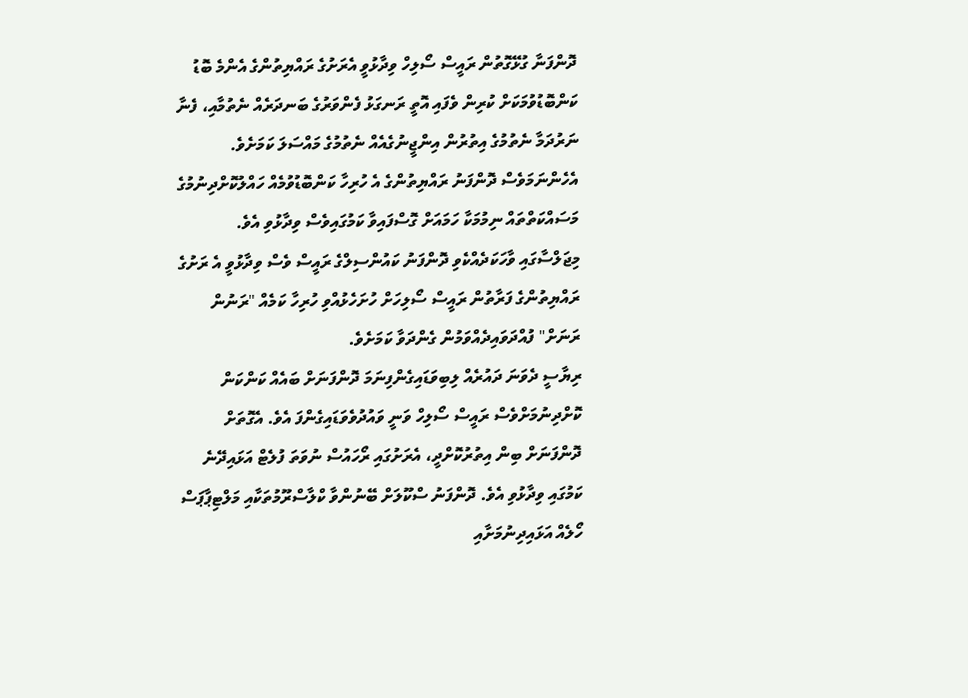ދޮންފަނާ ގުޅޭގޮތުން ރައީސް ސޯލިހް ވިދާޅުވީ އެރަށުގެ ރައްޔިތުންގެ އެންމެ ބޮޑު ކަންބޮޑުވުމަކަށް ކުރިން ވެފައި އޮތީ ރަނގަޅު ފެންވަރުގެ ބަނދަރެއް ނެތުމާއި، ފެނާ ނަރުދަމާ ނެތުމުގެ އިތުރުން އިންޖީނުގެއެއް ނެތުމުގެ މައްސަލަ ކަމަށެވެ. އެހެންނަމަވެސް ދޮންފަނު ރައްޔިތުންގެ އެ ހުރިހާ ކަންބޮޑުވުމެއް ހައްލުކޮށްދިނުމުގެ މަސައްކަތްތައް ނިމުމަކާ ހަމައަށް ގޮސްފައިވާ ކަމުގައިވެސް ވިދާޅުވި އެވެ.
މިޖަލްސާގައި ވާހަކަދެއްކެވި ދޮންފަނު ކައުންސިލްގެ ރައީސް ވެސް ވިދާޅުވީ އެ ރަށުގެ ރައްޔިތުންގެ ފަރާތުން ރައީސް ސޯލިހަށް ހުށަހެޅުއްވި ހުރިހާ ކަމެއް "ރަނުން ރަނަށް" ފުއްދަވައިދެއްވަމުން ގެންދަވާ ކަމަށެވެ.
ރިޔާސީ ދެވަނަ ދައުރެއް ލިބިވަޑައިގެންފިނަމަ ދޮންފަނަށް ބައެއް ކަންކަން ކޮށްދިނުމަށްވެސް ރައީސް ސޯލިހް ވަނީ ވައުދުވެވަޑައިގެންފަ އެވެ. އެގޮތަށް ދޮންފަނަށް ބިން އިތުރުކޮށްދީ، އެރަށުގައި ރޯހައުސް ނުވަތަ ފުލެޓް އަޅައިދޭނެ ކަމުގައި ވިދާޅުވި އެވެ. ދޮންފަނު ސްކޫލަށް ބޭނުންވާ ކްލާސްރޫމުތަކާއި މަލްޓިޕާޕަސް ހޯލެއް އަޅައިދިނުމަށާއި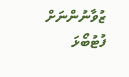ޒުވާނުންނަށް ފުޓުބޯޅަ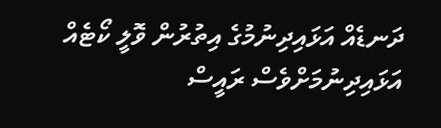ދަނޑެއް އަޅައިދިނުމުގެ އިތުރުން ވޮލީ ކޯޓެއް އަޅައިދިނުމަށްވެސް ރައީސް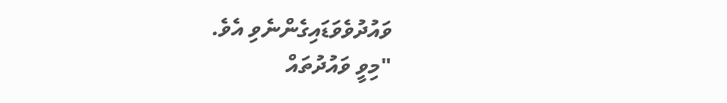ވައުދުވެވަޑައިގެންނެވި އެވެ.
"މިވީ ވައުދުތައް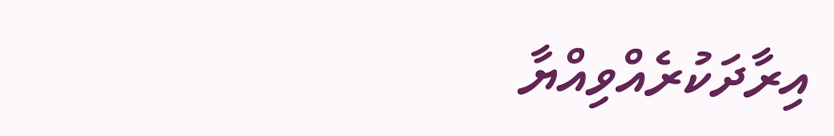އިރާދަކުރެއްވިއްޔާ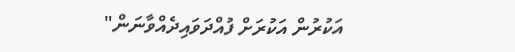އަކުރުން އަކުރަށް ފުއްދަވައިދެއްވާނަން"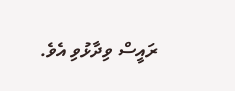ރައީސް ވިދާޅުވި އެވެ.